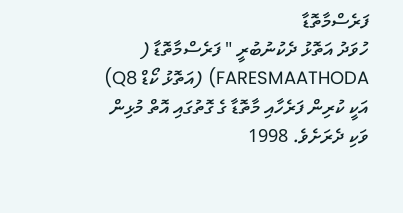ފަރެސްމާތޮޑާ
ހުވަދު އަތޮޅު ދެކުނުބުރީ " ފަރެސްމާތޮޑާ ( FARESMAATHODA) (އަތޮޅު ކޯޑް Q8) އަކީ ކުރިން ފަރެހާއި މާތޮޑާ ގެ ގޮތުގައި އޮތް މުޅިން ވަކި ދެރަށެވެ. 1998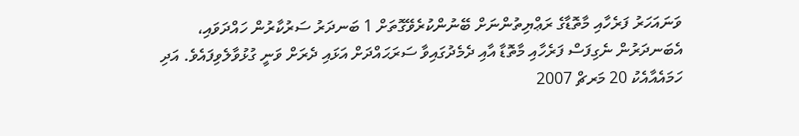ވަނައަހަރު ފަރެހާއި މާތޮޑާގެ ރަޢްޔިތުންނަށް ބޭނުންކުރެވޭގޮތަށް 1 ބަނދަރު ސަރުކާރުން ހައްދަވައި، އެބަނދަރުން ނެގިފަސް ފަރެހާއި މާތޮޑާ އާއި ދެމެދުގައިވާ ސަރަޙައްދަށް އަޅައި ދެރަށް ވަނީ ގުޅުވާލެވިފައެވެ. އަދި ހަމައެއާއެކު 20 މަރޗް 2007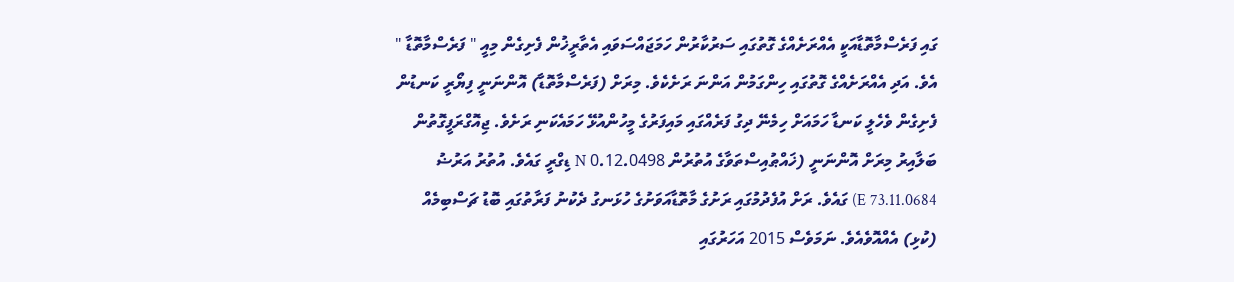ގައި ފަރެސްމާތޮޑާއަކީ އެއްރަށެއްގެ ގޮތުގައި ސަރުކާރުން ހަމަޖައްސަވައި އެތާރީޚުން ފެށިގެން މިއީ " ފަރެސްމާތޮޑާ " އެވެ. އަދި އެއްރަށެއްގެ ގޮތުގައި ހިންގަމުން އަންނަ ރަށެކެވެ. މިރަށް (ފަރެސްމާތޮޑާ) އޮންނަނީ ފިޔޯރީ ކަނޑުން ފެށިގެން ވެހެލީ ކަނޑާ ހަމައަށް ހިމެނޭ ދިގު ފަރެއްގައި މައިފަރުގެ މީހުންއުޅޭ ހަމައެކަނި ރަށެވެ. ޖިއޮގްރަފީގޮތުން ބަލާއިރު މިރަށް އޮންނަނީ (ޚައްޠުއިސްތަވާގެ އުތުރުން 0.12.0498 N ޑިގްރީ ގައެވެ. އުތުރު އަރުޟު 73.11.0684 E) ގައެވެ. ރަށް އުފެދުމުގައި ރަށުގެ މާތޮޑާއަވަށުގެ ހުޅަނގު ދެކުނު ފަރާތުގައި ބޮޑު ޗަސްބިމެއް (ކުޅި) އެއްއޮވެއެވެ. ނަމަވެސް 2015 އަހަރުގައި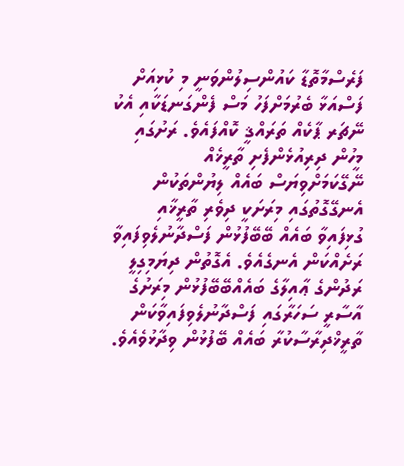ފަރެސްމާތޮޑާ ކައުންސިލުންވަނީ މި ކުޅިއަށް ފަސްއަޅާ ބެރުމަށްފަހު މަސް ފެންގަނޑަކާއި އެކު ނޭޗަރ ޕާކެއް ތަރައްޤީ ކޮއްފައެވެ. ރަށުގައި މީހުން ދިރިއުޅެންފެށި ތާރީޚެއް ނޭގޭކަމަށްވިޔަސް ބައެއް ލިޔުންތަކުން އެނގޭގޮތުގައި މިރަށަކީ ދިވެރި ތާރީޚާއި ގުޅިފައިވާ ބައެއް ބޭބޭފުޅުން ފަސްދާނުލެވިފައިވާ ރަށެއްކަން އެނގެއެވެ. އެގޮތުން ދިޔަމިގިލީ ރަދުންގެ ޢާއިލާގެ ބައެއްބޭބޭފުޅުން މިރަށުގެ އާސާރީ ސަހަރާގައި ފަސްދާނުލެވިފައިވާކަން ތާރީޚްދިރާސާކުރާ ބައެއް ބޭފުޅުން ވިދާޅުވެއެވެ.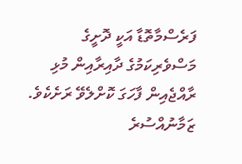ފަރެސްމާތޮޑާ އަކީ ދޮށީގެ މަސްވެރިކަމުގެ ދާއިރާއިން މުޅި ރާއްޖެއިން ފާހަގަ ކޮށްލެވޭ ރަށެކެވެ. ޒަމާނުއްސުރެ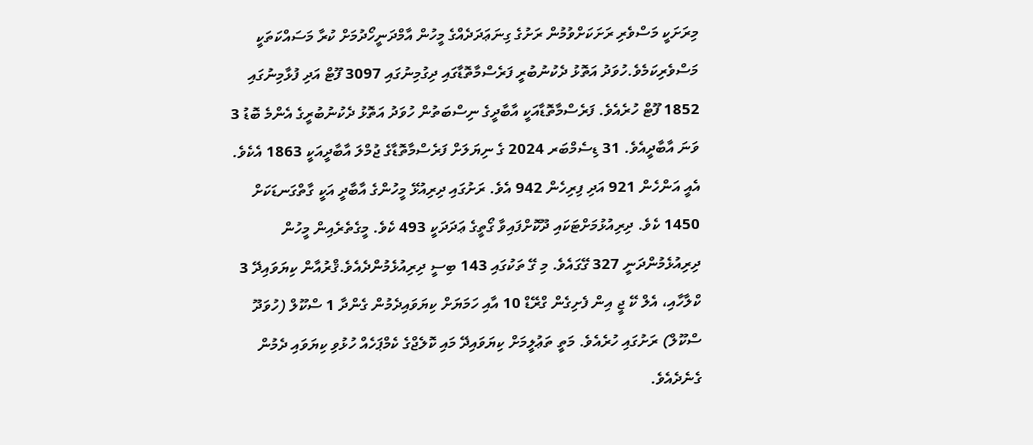މިރަށަކީ މަސްވެރި ރަށަކަށްވުމުން ރަށުގެ ގިނަޢަދަދެއްގެ މީހުން އާމްދަނީހޯދުމަށް ކުރާ މަސައްކަތަކީ މަސްވެރިކަމެވެ.ހުވަދު އަތޮޅު ދެކުނުބުރީ ފަރެސްމާތޮޑާގައި ދިގުމިނުގައި 3097 ފޫޓް އަދި ފުޅާމިނުގައި 1852 ފޫޓް ހުރެއެވެ. ފަރެސްމާތޮޑާއަކީ އާބާދީގެ ނިސްބަތުން ހުވަދު އަތޮޅު ދެކުނުބުރީގެ އެންމެ ބޮޑު 3 ވަނަ އާބާދީއެވެ. 31 ޑިސެމްބަރ 2024 ގެ ނިޔަލަށް ފަރެސްމާތޮޑާގެ ޖުމްލަ އާބާދީއަކީ 1863 އެކެވެ. އެއީ އަންހެން 921 އަދި ފިރިހެން 942 އެވެ. ރަށުގައި ދިރިއުޅޭ މީހުންގެ އާބާދީ އަކީ ގާތްގަނޑަކަށް 1450 ކެވެ. ދިރިއުޅުމަށްޓަކައި ދޫކޮށްފައިވާ ގޯތީގެ ޢަދަދަކީ 493 ކެވެ. މީގެތެރެއިން މީހުން ދިރިއުޅެމުންދަނީ 327 ގޭގައެވެ. މި ގޭ ތަކުގައި 143 ބިސީ ދިރިއުޅެމުންދެއެވެ.ޤްރުއާން ކިޔަވައިދޭ 3 ކްލާހާއި، އެލް ކޭ ޖީ އިން ފެށިގެން ގްރޭޑް 10 އާއި ހަމަޔަށް ކިޔަވައިދެމުން ގެންދާ 1 ސްކޫލް (ހުވަދޫ ސްކޫލް) ރަށުގައި ހުރެއެވެ. މަތީ ތަޢުލީމަށް ކިޔަވައިދޭ މައި ކޮލެޖްގެ ކެމްޕަހެއް ހުޅުވި ކިޔަވައި ދެމުން ގެނެދެއެވެ.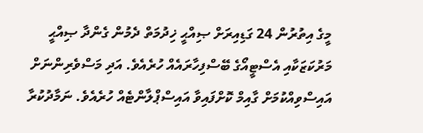މީގެ އިތުރުން 24 ގަޑިއިރަށް ޞިއްޙީ ޚިދުމަތް ދެމުން ގެންދާ ޞިއްޙީ މަރުކަޒަކާއި އެސްޓީއޯގެ ބޭސްފިހާރައެއް ހުރެއެވެ. އަދި މަސްވެރިންނަށް އައިސްވިއްކުމަށް ގާއިމް ކޮށްފައިވާ އައިސްޕްލާންޓެއް ހުރެއެވެ. ނަމާދުކުރާ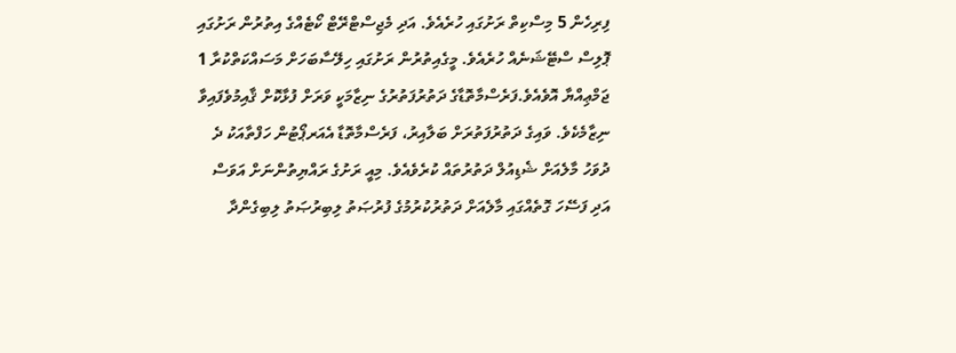ފިރިހެން 5 މިސްކިތް ރަށުގައި ހުރެއެވެ. އަދި މެޖިސްޓްރޭޓް ކޯޓެއްގެ އިތުރުން ރަށުގައި ޕޮލިސް ސްޓޭޝަނެއް ހުރެއެވެ. މީގެއިތުރުން ރަށުގައި ހިލޭސާބަހަށް މަސައްކަތްކުރާ 1 ޖަމްޢިއްޔާ އޮވެއެވެ.ފަރެސްމާތޮޑާގެ ދަތުރުފަތުރުގެ ނިޒާމަކީ ވަރަށް ފުޅާކޮށް ޤާއިމުވެފައިވާ ނިޒާމެކެވެ. ވައިގެ ދަތުރުފަތުރަށް ބަލާއިރު، ފަރެސްމާތޮޑާ އެއަރޕޯޓުން ހަފްތާއަކު ދެ ދުވަހު މާލެއަށް ޝެޑިއުލް ދަތުރުތައް ކުރެވެއެވެ. މިއީ ރަށުގެ ރައްޔިތުންނަށް އަވަސް އަދި ފަސޭހަ ގޮތެއްގައި މާލެއަށް ދަތުރުކުރުމުގެ ފުރުޞަތު ލިބިރުޞަތު ލިބިގެންދާ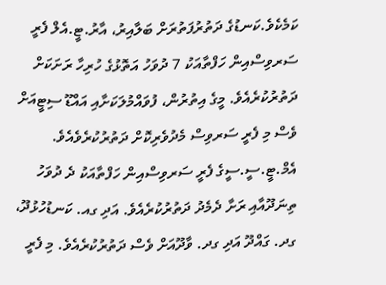ކަމެކެވެ.ކަނޑުގެ ދަތުރުފަތުރަށް ބަލާއިރު، އާރު.ޓީ.އެލް ފެރީ ސަރވިސްއިން ހަފްތާއަކު 7 ދުވަހު އަތޮޅުގެ ހުރިހާ ރަށަކަށް ދަތުރުކުރެއެވެ. މީގެ އިތުރުން، ފުވައްމުލަކަށާއި އައްޑޫ ސިޓީއަށް ވެސް މި ފެރީ ސަރވިސް މެދުވެރިކޮށް ދަތުރުކުރެވެއެވެ. އެމް.ޓީ.ސީ.ސީގެ ފެރީ ސަރވިސްއިން ހަފްތާއަކު ދެ ދުވަހު ތިނަދޫއާއި ރަށާ ދެމެދު ދަތުރުކުރެއެވެ. އަދި ގއ. ކަނޑުހުޅުދޫ، ގދ. ގައްދޫ އަދި ގދ. ވާދޫއަށް ވެސް ދަތުރުކުރެއެވެ. މި ފެރީ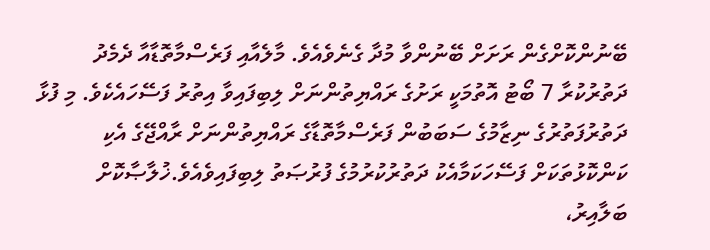ބޭނުންކޮށްގެން ރަށަށް ބޭނުންވާ މުދާ ގެނެވެއެވެ. މާލެއާއި ފަރެސްމާތޮޑާއާ ދެމެދު ދަތުރުކުރާ 7 ބޯޓު އޮތުމަކީ ރަށުގެ ރައްޔިތުންނަށް ލިބިފައިވާ އިތުރު ފަސޭހައެކެވެ. މި ފުޅާ ދަތުރުފަތުރުގެ ނިޒާމުގެ ސަބަބުން ފަރެސްމާތޮޑާގެ ރައްޔިތުންނަށް ރާއްޖޭގެ އެކި ކަންކޮޅުތަކަށް ފަސޭހަކަމާއެކު ދަތުރުކުރުމުގެ ފުރުޞަތު ލިބިފައިވެއެވެ.ޚުލާޞާކޮށް ބަލާއިރު،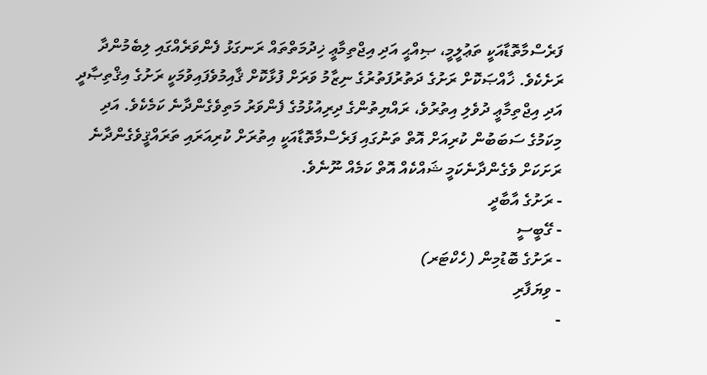ފަރެސްމާތޮޑާއަކީ ތަޢުލީމީ، ޞިއްޙީ އަދި އިޖްތިމާޢީ ޚިދުމަތްތައް ރަނގަޅު ފެންވަރެއްގައި ލިބެމުންދާ ރަށެކެވެ. ޚާއްޞަކޮށް ރަށުގެ ދަތުރުފަތުރުގެ ނިޒާމު ވަރަށް ފުޅާކޮށް ޤާއިމުވެފައިވުމަކީ ރަށުގެ އިޤްތިޞާދީ އަދި އިޖްތިމާޢީ ދުވެލި އިތުރުވެ، ރައްޔިތުންގެ ދިރިއުޅުމުގެ ފެންވަރު މަތިވެގެންދާނެ ކަމެކެވެ. އަދި މިކަމުގެ ސަބަބުން ކުރިއަށް އޮތް ތަނުގައި ފަރެސްމާތޮޑާއަކީ އިތުރަށް ކުރިއަރައި ތަރައްޤީވެގެންދާނެ ރަށަކަށް ވެގެންދާނެކަމީ ޝައްކެއް އޮތް ކަމެއް ނޫނެވެ.
- ރަށުގެ އާބާދީ
- ގޭބީސީ
- ރަށުގެ ބޮޑުމިން (ހެކްޓަރ)
- ވިޔަފާރި
-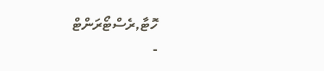ހޮޓާ,ރެސްޓޯރަންޓް
-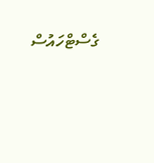ގެސްޓްހައުސް